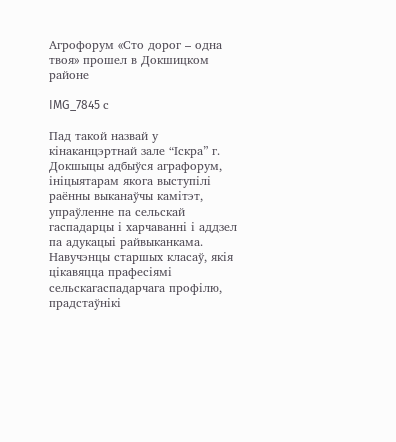Агрофорум «Сто дорог – одна твоя» прошел в Докшицком районе

IMG_7845 с

Пад такой назвай у кінаканцэртнай зале “Іскра” г. Докшыцы адбыўся аграфорум, ініцыятарам якога выступілі раённы выканаўчы камітэт, упраўленне па сельскай гаспадарцы і харчаванні і аддзел па адукацыі райвыканкама. Навучэнцы старшых класаў, якія цікавяцца прафесіямі сельскагаспадарчага профілю, прадстаўнікі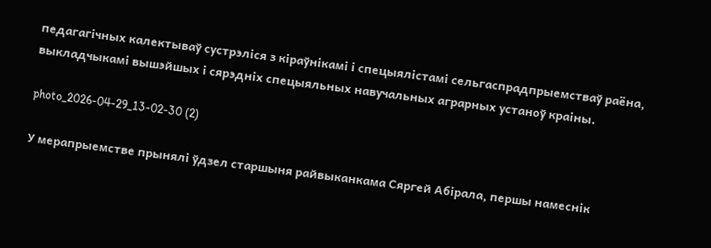педагагічных калектываў сустрэліся з кіраўнікамі і спецыялістамі сельгаспрадпрыемстваў раёна, выкладчыкамі вышэйшых і сярэдніх спецыяльных навучальных аграрных устаноў краіны.

photo_2026-04-29_13-02-30 (2)

У мерапрыемстве прынялі ўдзел старшыня райвыканкама Сяргей Абірала, першы намеснік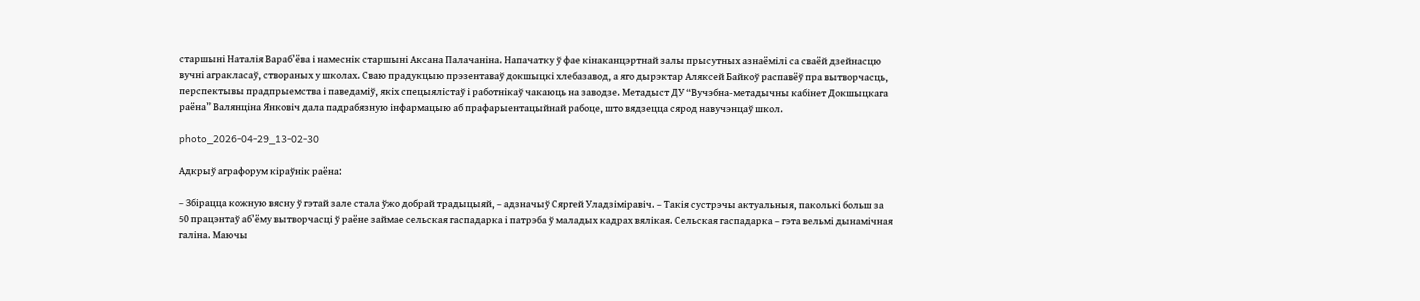старшыні Наталія Вараб’ёва і намеснік старшыні Аксана Палачаніна. Напачатку ў фае кінаканцэртнай залы прысутных азнаёмілі са сваёй дзейнасцю вучні агракласаў, створаных у школах. Сваю прадукцыю прэзентаваў докшыцкі хлебазавод, а яго дырэктар Аляксей Байкоў распавёў пра вытворчасць, перспектывы прадпрыемства і паведаміў, якіх спецыялістаў і работнікаў чакаюць на заводзе. Метадыст ДУ “Вучэбна-метадычны кабінет Докшыцкага раёна” Валянціна Янковіч дала падрабязную інфармацыю аб прафарыентацыйнай рабоце, што вядзецца сярод навучэнцаў школ.

photo_2026-04-29_13-02-30

Адкрыў аграфорум кіраўнік раёна:

– Збірацца кожную вясну ў гэтай зале стала ўжо добрай традыцыяй, – адзначыў Сяргей Уладзіміравіч. – Такія сустрэчы актуальныя, паколькі больш за 50 працэнтаў аб’ёму вытворчасці ў раёне займае сельская гаспадарка і патрэба ў маладых кадрах вялікая. Сельская гаспадарка – гэта вельмі дынамічная галіна. Маючы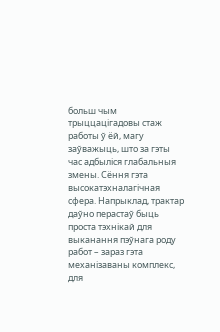больш чым трыццацігадовы стаж работы ў ёй, магу заўважыць, што за гэты час адбыліся глабальныя змены. Сёння гэта высокатэхналагічная сфера. Напрыклад, трактар даўно перастаў быць проста тэхнікай для выканання пэўнага роду работ – зараз гэта механізаваны комплекс, для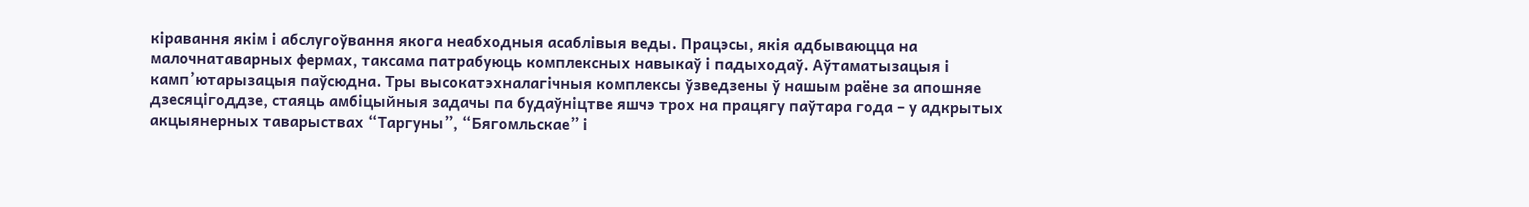кіравання якім і абслугоўвання якога неабходныя асаблівыя веды. Працэсы, якія адбываюцца на малочнатаварных фермах, таксама патрабуюць комплексных навыкаў і падыходаў. Аўтаматызацыя і камп’ютарызацыя паўсюдна. Тры высокатэхналагічныя комплексы ўзведзены ў нашым раёне за апошняе дзесяцігоддзе, стаяць амбіцыйныя задачы па будаўніцтве яшчэ трох на працягу паўтара года – у адкрытых акцыянерных таварыствах “Таргуны”, “Бягомльскае” і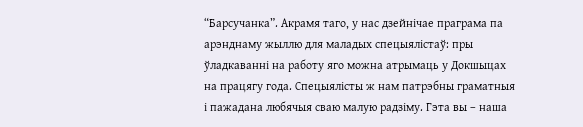“Барсучанка”. Акрамя таго, у нас дзейнічае праграма па арэнднаму жыллю для маладых спецыялістаў: пры ўладкаванні на работу яго можна атрымаць у Докшыцах на працягу года. Спецыялісты ж нам патрэбны граматныя і пажадана любячыя сваю малую радзіму. Гэта вы – наша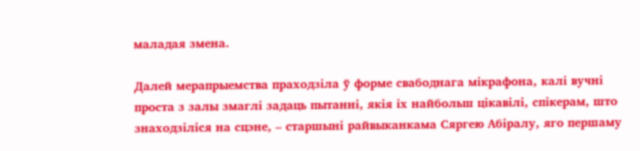маладая змена.

Далей мерапрыемства праходзіла ў форме свабоднага мікрафона, калі вучні проста з залы змаглі задаць пытанні, якія іх найбольш цікавілі, спікерам, што знаходзіліся на сцэне, – старшыні райвыканкама Сяргею Абіралу, яго першаму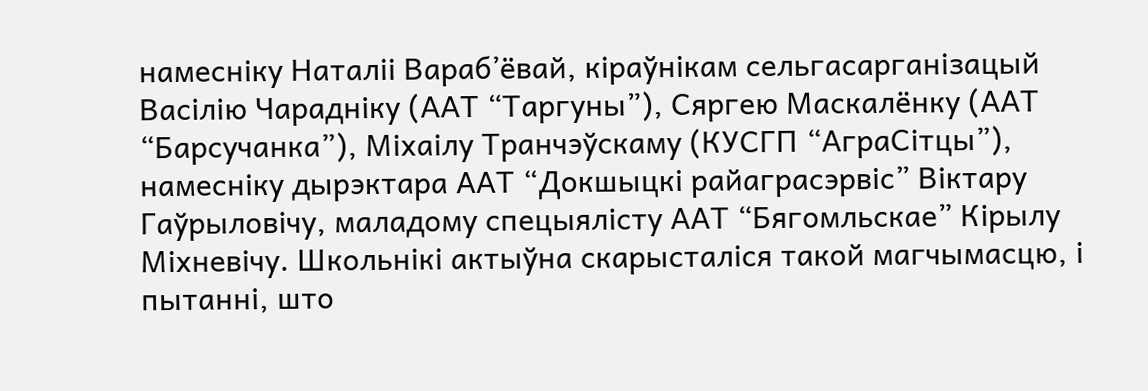намесніку Наталіі Вараб’ёвай, кіраўнікам сельгасарганізацый Васілію Чарадніку (ААТ “Таргуны”), Сяргею Маскалёнку (ААТ “Барсучанка”), Міхаілу Транчэўскаму (КУСГП “АграСітцы”), намесніку дырэктара ААТ “Докшыцкі райаграсэрвіс” Віктару Гаўрыловічу, маладому спецыялісту ААТ “Бягомльскае” Кірылу Міхневічу. Школьнікі актыўна скарысталіся такой магчымасцю, і пытанні, што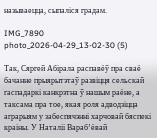называецца, сыпаліся градам.

IMG_7890 photo_2026-04-29_13-02-30 (5)

Так, Сяргей Абірала распавёў пра сваё бачанне прыярытэтаў развіцця сельскай гаспадаркі канкрэтна ў нашым раёне, а таксама пра тое, якая роля адводзіцца аграрыям у забеспячэнні харчовай бяспекі краіны. У Наталіі Вараб’ёвай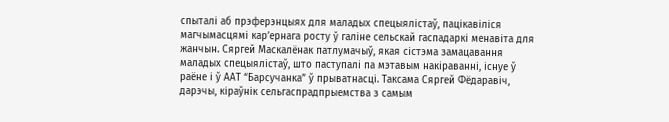спыталі аб прэферэнцыях для маладых спецыялістаў, пацікавіліся магчымасцямі кар’ернага росту ў галіне сельскай гаспадаркі менавіта для жанчын. Сяргей Маскалёнак патлумачыў, якая сістэма замацавання маладых спецыялістаў, што паступалі па мэтавым накіраванні, існуе ў раёне і ў ААТ “Барсучанка” ў прыватнасці. Таксама Сяргей Фёдаравіч, дарэчы, кіраўнік сельгаспрадпрыемства з самым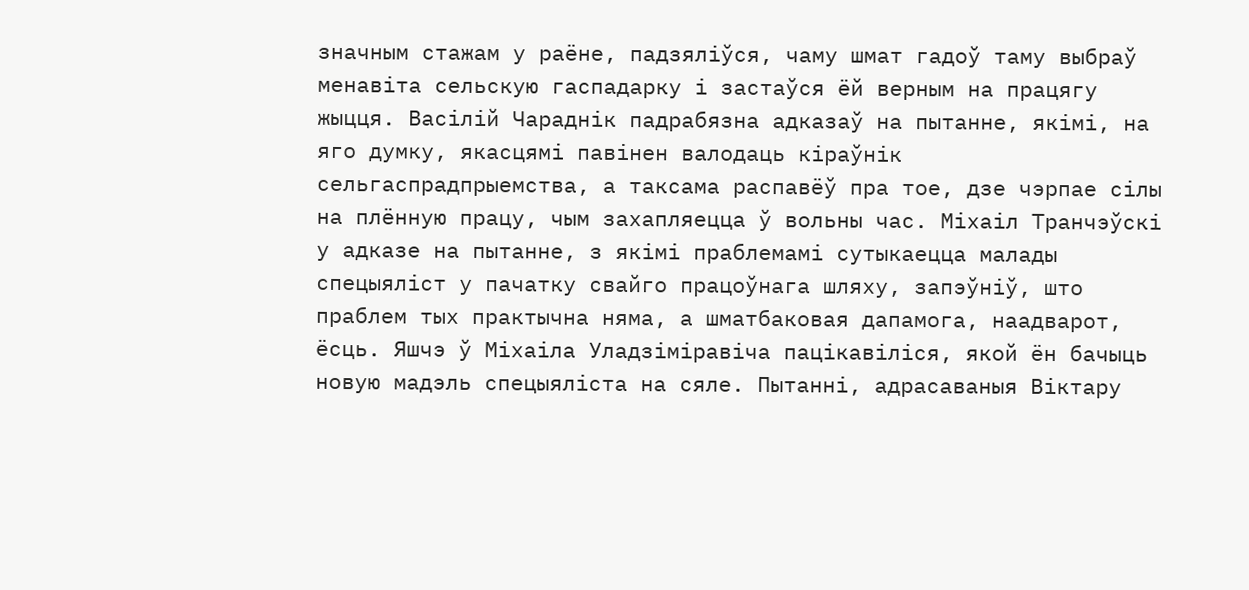значным стажам у раёне, падзяліўся, чаму шмат гадоў таму выбраў менавіта сельскую гаспадарку і застаўся ёй верным на працягу жыцця. Васілій Чараднік падрабязна адказаў на пытанне, якімі, на яго думку, якасцямі павінен валодаць кіраўнік сельгаспрадпрыемства, а таксама распавёў пра тое, дзе чэрпае сілы на плённую працу, чым захапляецца ў вольны час. Міхаіл Транчэўскі у адказе на пытанне, з якімі праблемамі сутыкаецца малады спецыяліст у пачатку свайго працоўнага шляху, запэўніў, што праблем тых практычна няма, а шматбаковая дапамога, наадварот, ёсць. Яшчэ ў Міхаіла Уладзіміравіча пацікавіліся, якой ён бачыць новую мадэль спецыяліста на сяле. Пытанні, адрасаваныя Віктару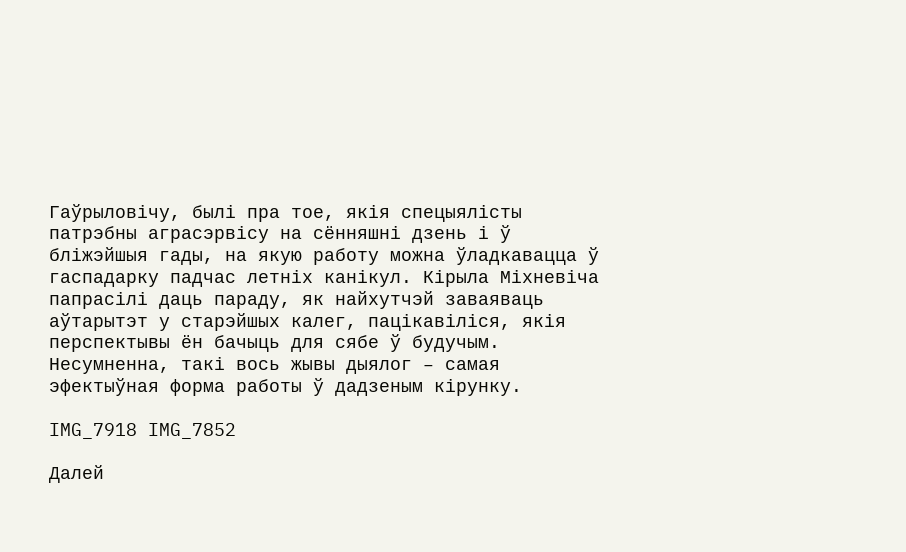Гаўрыловічу, былі пра тое, якія спецыялісты патрэбны аграсэрвісу на сённяшні дзень і ў бліжэйшыя гады, на якую работу можна ўладкавацца ў гаспадарку падчас летніх канікул. Кірыла Міхневіча папрасілі даць параду, як найхутчэй заваяваць аўтарытэт у старэйшых калег, пацікавіліся, якія перспектывы ён бачыць для сябе ў будучым. Несумненна, такі вось жывы дыялог – самая эфектыўная форма работы ў дадзеным кірунку.

IMG_7918 IMG_7852

Далей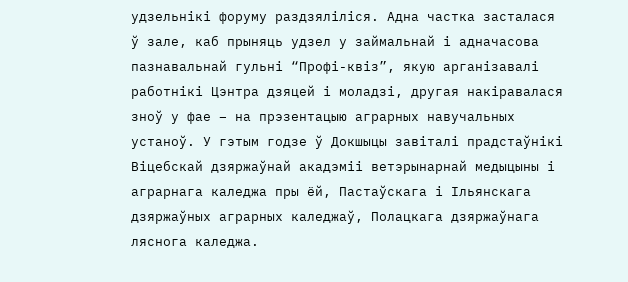удзельнікі форуму раздзяліліся. Адна частка засталася ў зале, каб прыняць удзел у займальнай і адначасова пазнавальнай гульні “Профі-квіз”, якую арганізавалі работнікі Цэнтра дзяцей і моладзі, другая накіравалася зноў у фае – на прэзентацыю аграрных навучальных устаноў. У гэтым годзе ў Докшыцы завіталі прадстаўнікі Віцебскай дзяржаўнай акадэміі ветэрынарнай медыцыны і аграрнага каледжа пры ёй, Пастаўскага і Ільянскага дзяржаўных аграрных каледжаў, Полацкага дзяржаўнага ляснога каледжа.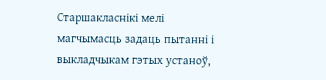Старшакласнікі мелі магчымасць задаць пытанні і выкладчыкам гэтых устаноў,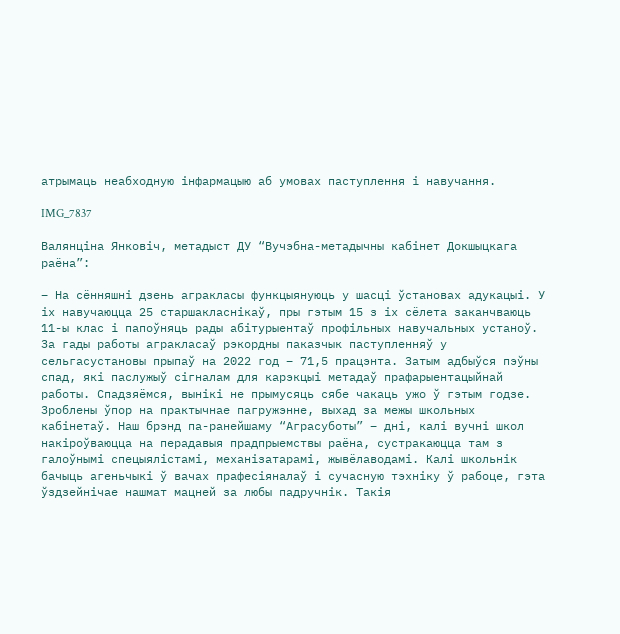атрымаць неабходную інфармацыю аб умовах паступлення і навучання.

IMG_7837

Валянціна Янковіч, метадыст ДУ “Вучэбна-метадычны кабінет Докшыцкага раёна”:

– На сённяшні дзень агракласы функцыянуюць у шасці ўстановах адукацыі. У іх навучаюцца 25 старшакласнікаў, пры гэтым 15 з іх сёлета заканчваюць 11-ы клас і папоўняць рады абітурыентаў профільных навучальных устаноў.
За гады работы агракласаў рэкордны паказчык паступленняў у сельгасустановы прыпаў на 2022 год – 71,5 працэнта. Затым адбыўся пэўны спад, які паслужыў сігналам для карэкцыі метадаў прафарыентацыйнай работы. Спадзяёмся, вынікі не прымусяць сябе чакаць ужо ў гэтым годзе.
Зроблены ўпор на практычнае пагружэнне, выхад за межы школьных кабінетаў. Наш брэнд па-ранейшаму “Аграсуботы” – дні, калі вучні школ накіроўваюцца на перадавыя прадпрыемствы раёна, сустракаюцца там з галоўнымі спецыялістамі, механізатарамі, жывёлаводамі. Калі школьнік бачыць агеньчыкі ў вачах прафесіяналаў і сучасную тэхніку ў рабоце, гэта ўздзейнічае нашмат мацней за любы падручнік. Такія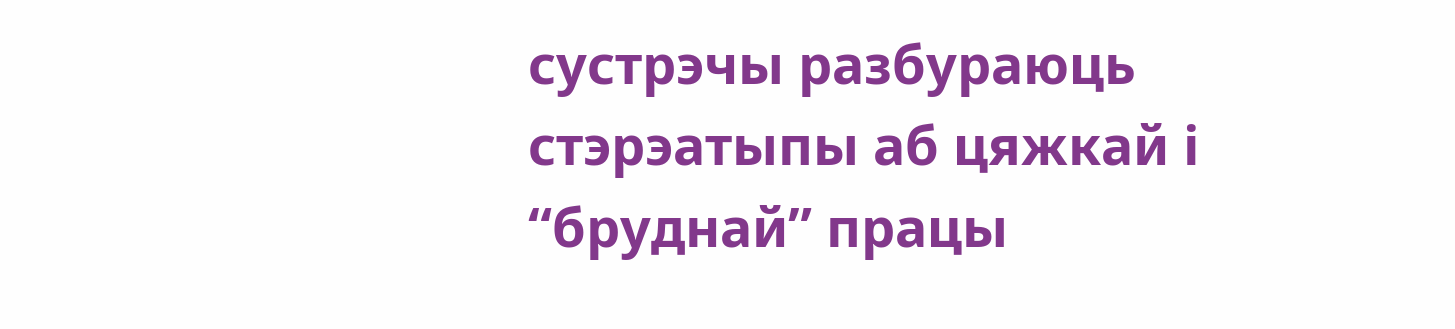сустрэчы разбураюць стэрэатыпы аб цяжкай і “бруднай” працы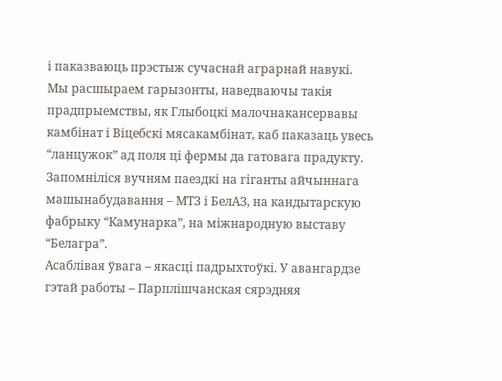і паказваюць прэстыж сучаснай аграрнай навукі.
Мы расшыраем гарызонты, наведваючы такія прадпрыемствы, як Глыбоцкі малочнакансервавы камбінат і Віцебскі мясакамбінат, каб паказаць увесь “ланцужок” ад поля ці фермы да гатовага прадукту. Запомніліся вучням паездкі на гіганты айчыннага машынабудавання – МТЗ і БелАЗ, на кандытарскую фабрыку “Камунарка”, на міжнародную выставу “Белагра”.
Асаблівая ўвага – якасці падрыхтоўкі. У авангардзе гэтай работы – Парплішчанская сярэдняя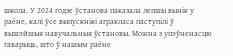школа. У 2024 годзе ўстанова паказала лепшы вынік у раёне, калі ўсе выпускнікі агракласа паступілі ў вышэйшыя навучальныя ўстановы. Можна з упэўненасцю гаварыць, што ў нашым раёне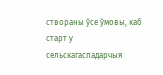створаны ўсе ўмовы, каб старт у сельскагаспадарчыя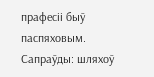прафесіі быў паспяховым. Сапраўды: шляхоў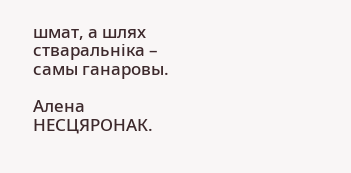шмат, а шлях стваральніка – самы ганаровы.

Алена НЕСЦЯРОНАК.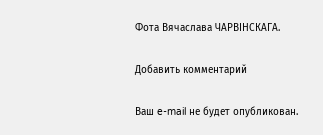Фота Вячаслава ЧАРВІНСКАГА.

Добавить комментарий

Ваш e-mail не будет опубликован.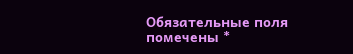Обязательные поля помечены *